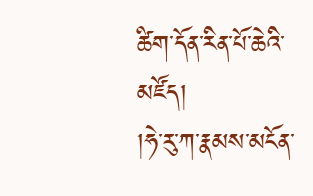ཚིག་དོན་རིན་པོ་ཆེའི་མཛོད།
།ཧེ་རུ་ཀ་རྣམས་མངོན་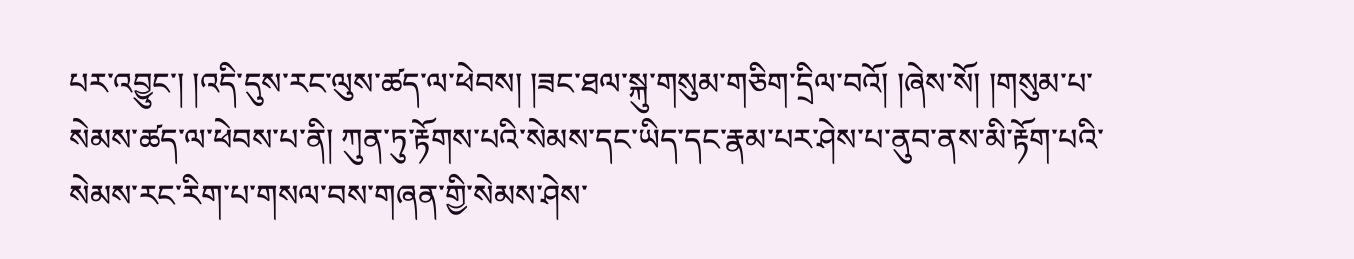པར་འབྱུང་། །འདི་དུས་རང་ལུས་ཚད་ལ་ཕེབས། །ཟང་ཐལ་སྐུ་གསུམ་གཅིག་དྲིལ་བའོ། །ཞེས་སོ། །གསུམ་པ་སེམས་ཚད་ལ་ཕེབས་པ་ནི། ཀུན་ཏུ་རྟོགས་པའི་སེམས་དང་ཡིད་དང་རྣམ་པར་ཤེས་པ་ནུབ་ནས་མི་རྟོག་པའི་སེམས་རང་རིག་པ་གསལ་བས་གཞན་གྱི་སེམས་ཤེས་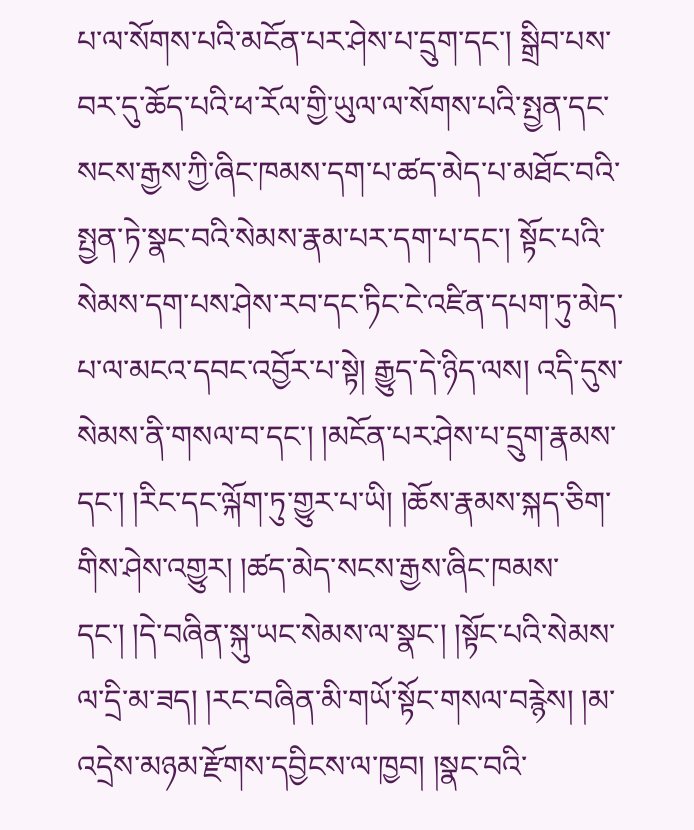པ་ལ་སོགས་པའི་མངོན་པར་ཤེས་པ་དྲུག་དང་། སྒྲིབ་པས་བར་དུ་ཆོད་པའི་ཕ་རོལ་གྱི་ཡུལ་ལ་སོགས་པའི་སྤྱན་དང་སངས་རྒྱས་ཀྱི་ཞིང་ཁམས་དག་པ་ཚད་མེད་པ་མཐོང་བའི་སྤྱན་ཏེ་སྣང་བའི་སེམས་རྣམ་པར་དག་པ་དང་། སྟོང་པའི་སེམས་དག་པས་ཤེས་རབ་དང་ཏིང་ངེ་འཛིན་དཔག་ཏུ་མེད་པ་ལ་མངའ་དབང་འབྱོར་པ་སྟེ། རྒྱུད་དེ་ཉིད་ལས། འདི་དུས་སེམས་ནི་གསལ་བ་དང་། །མངོན་པར་ཤེས་པ་དྲུག་རྣམས་དང་། །རིང་དང་ལྐོག་ཏུ་གྱུར་པ་ཡི། །ཆོས་རྣམས་སྐད་ཅིག་གིས་ཤེས་འགྱུར། །ཚད་མེད་སངས་རྒྱས་ཞིང་ཁམས་དང་། །དེ་བཞིན་སྐུ་ཡང་སེམས་ལ་སྣང་། །སྟོང་པའི་སེམས་ལ་དྲི་མ་ཟད། །རང་བཞིན་མི་གཡོ་སྟོང་གསལ་བརྙེས། །མ་འདྲེས་མཉམ་རྫོགས་དབྱིངས་ལ་ཁྱབ། །སྣང་བའི་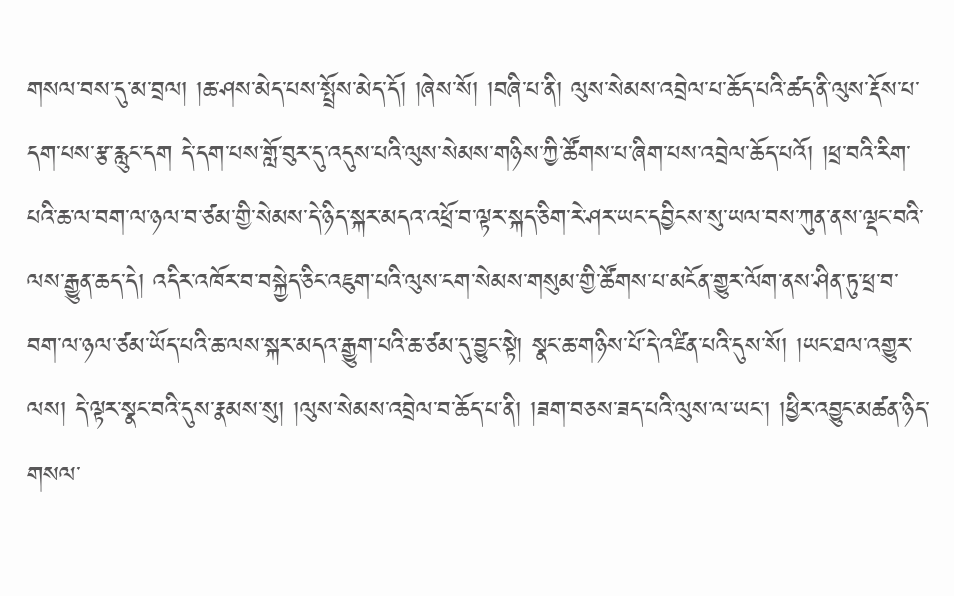གསལ་བས་དུ་མ་བྲལ། །ཆ་ཤས་མེད་པས་སྤྲོས་མེད་དོ། །ཞེས་སོ། །བཞི་པ་ནི། ལུས་སེམས་འབྲེལ་པ་ཆོད་པའི་ཚད་ནི་ལུས་རྡོས་པ་དག་པས་རྩ་རླུང་དག དེ་དག་པས་གློ་བུར་དུ་འདུས་པའི་ལུས་སེམས་གཉིས་ཀྱི་ཚོགས་པ་ཞིག་པས་འབྲེལ་ཆོད་པའོ། །ཕྲ་བའི་རིག་པའི་ཆ་ལ་བག་ལ་ཉལ་བ་ཙམ་གྱི་སེམས་དེ་ཉིད་སྐར་མདའ་འཕྲོ་བ་ལྟར་སྐད་ཅིག་རེ་ཤར་ཡང་དབྱིངས་སུ་ཡལ་བས་ཀུན་ནས་ལྡང་བའི་ལས་རྒྱུན་ཆད་དེ། འདིར་འཁོར་བ་བསྐྱེད་ཅིང་འཇུག་པའི་ལུས་ངག་སེམས་གསུམ་གྱི་ཚོགས་པ་མངོན་གྱུར་ལོག་ནས་ཤིན་ཏུ་ཕྲ་བ་བག་ལ་ཉལ་ཙམ་ཡོད་པའི་ཆ་ལས་སྐར་མདའ་རྒྱུག་པའི་ཆ་ཙམ་དུ་བྱུང་སྟེ། སྣང་ཆ་གཉིས་པོ་དེ་འཛིན་པའི་དུས་སོ། །ཡང་ཐལ་འགྱུར་ལས། དེ་ལྟར་སྣང་བའི་དུས་རྣམས་སུ། །ལུས་སེམས་འབྲེལ་བ་ཆོད་པ་ནི། །ཟག་བཅས་ཟད་པའི་ལུས་ལ་ཡང་། །ཕྱིར་འབྱུང་མཚན་ཉིད་གསལ་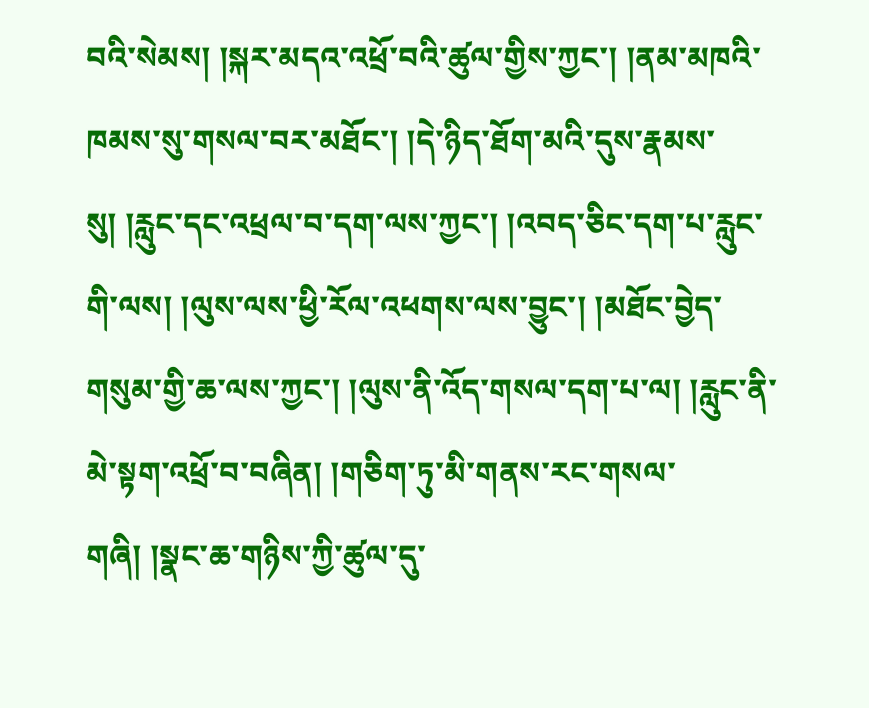བའི་སེམས། །སྐར་མདའ་འཕྲོ་བའི་ཚུལ་གྱིས་ཀྱང་། །ནམ་མཁའི་ཁམས་སུ་གསལ་བར་མཐོང་། །དེ་ཉིད་ཐོག་མའི་དུས་རྣམས་སུ། །རླུང་དང་འཕྲལ་བ་དག་ལས་ཀྱང་། །འབད་ཅིང་དག་པ་རླུང་གི་ལས། །ལུས་ལས་ཕྱི་རོལ་འཕགས་ལས་བྱུང་། །མཐོང་བྱེད་གསུམ་གྱི་ཆ་ལས་ཀྱང་། །ལུས་ནི་འོད་གསལ་དག་པ་ལ། །རླུང་ནི་མེ་སྟག་འཕྲོ་བ་བཞིན། །གཅིག་ཏུ་མི་གནས་རང་གསལ་གཞི། །སྣང་ཆ་གཉིས་ཀྱི་ཚུལ་དུ་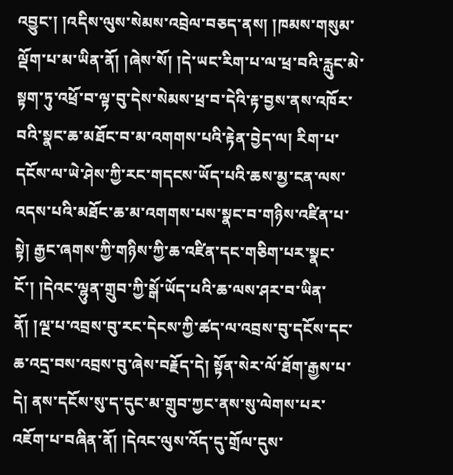འབྱུང་། །འདིས་ལུས་སེམས་འབྲེལ་བཅད་ནས། །ཁམས་གསུམ་ལྡོག་པ་མ་ཡིན་ནོ། །ཞེས་སོ། །དེ་ཡང་རིག་པ་ལ་ཕྲ་བའི་རླུང་མེ་སྟག་ཏུ་འཕྲོ་བ་ལྟ་བུ་དེས་སེམས་ཕྲ་བ་དེའི་རྟ་བྱས་ནས་འཁོར་བའི་སྣང་ཆ་མཐོང་བ་མ་འགགས་པའི་རྟེན་བྱེད་ལ། རིག་པ་དངོས་ལ་ཡེ་ཤེས་ཀྱི་རང་གདངས་ཡོད་པའི་ཆས་མྱ་ངན་ལས་འདས་པའི་མཐོང་ཆ་མ་འགགས་པས་སྣང་བ་གཉིས་འཛིན་པ་སྟེ། རྒྱང་ཞགས་ཀྱི་གཉིས་ཀྱི་ཆ་འཛིན་དང་གཅིག་པར་སྣང་ངོ་། །དེའང་ལྷུན་གྲུབ་ཀྱི་སྒོ་ཡོད་པའི་ཆ་ལས་ཤར་བ་ཡིན་ནོ། །ལྔ་པ་འབྲས་བུ་རང་དེངས་ཀྱི་ཚད་ལ་འབྲས་བུ་དངོས་དང་ཆ་འདྲ་བས་འབྲས་བུ་ཞེས་བརྗོད་དེ། སྟོན་སེར་ལོ་ཐོག་རྒྱས་པ་དེ། ནས་དངོས་སུ་ད་དུང་མ་གྲུབ་ཀྱང་ནས་སུ་ལེགས་པར་འཇོག་པ་བཞིན་ནོ། །དེའང་ལུས་འོད་དུ་གྲོལ་དུས་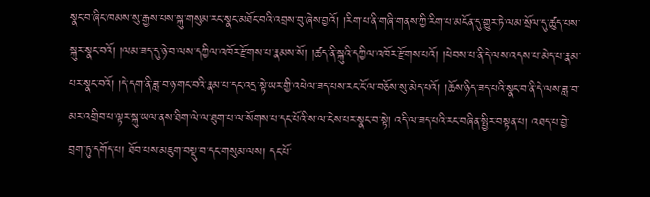སྣང་བ་ཞིང་ཁམས་སུ་རྒྱས་པས་སྐུ་གསུམ་རང་སྣང་མཐོང་བའི་འབྲས་བུ་ཞེས་བྱའོ། །རིག་པ་ནི་གཞི་གནས་ཀྱི་རིག་པ་མངོན་དུ་གྱུར་ཏེ་ལམ་སྲོལ་དུ་ཚུད་པས་སྐུར་སྣང་བའོ། །ལམ་ཟད་དུ་ཉེ་བ་ལས་དཀྱིལ་འཁོར་རྫོགས་པ་རྣམས་སོ། །ཚད་ནི་སྐུའི་དཀྱིལ་འཁོར་རྫོགས་པའོ། །ཕེབས་པ་ནི་དེ་ལས་འདས་པ་མེད་པ་རྣམ་པར་སྣང་བའོ། །དེ་དག་ནི་ཟླ་བ་ཉ་གང་བའི་རྣམ་པ་དང་འདྲ་སྟེ་ཡར་གྱི་འཕེལ་ཟད་པས་རང་ངོ་ལ་བཅོས་སུ་མེད་པའོ། །ཆོས་ཉིད་ཟད་པའི་སྣང་བ་ནི་དེ་ལས་ཟླ་བ་མར་འགྲིབ་པ་ལྟར་སྐུ་ཡལ་ནས་ཐིག་ལེ་ལ་ཐུག་པ་ལ་སོགས་པ་དང་པོའི་ས་ལ་ངེས་པར་སྣང་བ་སྟེ། འདི་ལ་ཟད་པའི་རང་བཞིན་སྤྱིར་བསྟན་པ། འཐད་པ་བྱེ་བྲག་ཏུ་དགོད་པ། ཐོབ་པས་མཇུག་བསྡུ་བ་དང་གསུམ་ལས། དང་པོ་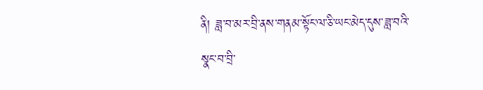ནི། ཟླ་བ་མར་བྲི་ནས་གནམ་སྟོང་ལ་ཅི་ཡང་མེད་དུས་ཟླ་བའི་སྣང་བ་བྲི་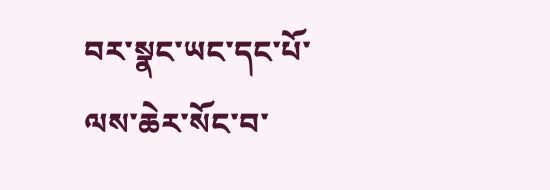བར་སྣང་ཡང་དང་པོ་ལས་ཆེར་སོང་བ་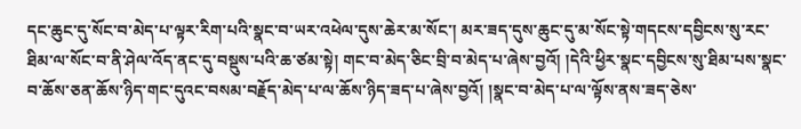དང་ཆུང་དུ་སོང་བ་མེད་པ་ལྟར་རིག་པའི་སྣང་བ་ཡར་འཕེལ་དུས་ཆེར་མ་སོང་། མར་ཟད་དུས་ཆུང་དུ་མ་སོང་སྟེ་གདངས་དབྱིངས་སུ་རང་ཐིམ་ལ་སོང་བ་ནི་ཤེལ་འོད་ནང་དུ་བསྡུས་པའི་ཆ་ཙམ་སྟེ། གང་བ་མེད་ཅིང་བྲི་བ་མེད་པ་ཞེས་བྱའོ། །དེའི་ཕྱིར་སྣང་དབྱིངས་སུ་ཐིམ་པས་སྣང་བ་ཆོས་ཅན་ཆོས་ཉིད་གང་དུའང་བསམ་བརྗོད་མེད་པ་ལ་ཆོས་ཉིད་ཟད་པ་ཞེས་བྱའོ། །སྣང་བ་མེད་པ་ལ་ལྟོས་ནས་ཟད་ཅེས་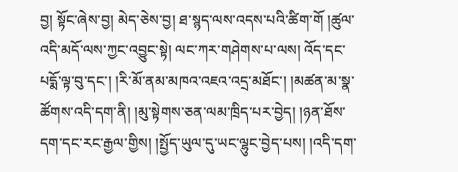བྱ། སྟོང་ཞེས་བྱ། མེད་ཅེས་བྱ། ཐ་སྙད་ལས་འདས་པའི་ཚིག་གོ །ཚུལ་འདི་མདོ་ལས་ཀྱང་འབྱུང་སྟེ། ལང་ཀར་གཤེགས་པ་ལས། འོད་དང་པདྨོ་ལྟ་བུ་དང་། །རི་མོ་ནམ་མཁའ་འཇའ་འདྲ་མཐོང་། །མཚན་མ་སྣ་ཚོགས་འདི་དག་ནི། །མུ་སྟེགས་ཅན་ལམ་ཁྲིད་པར་བྱེད། །ཉན་ཐོས་དག་དང་རང་རྒྱལ་གྱིས། །སྤྱོད་ཡུལ་དུ་ཡང་ལྷུང་བྱེད་པས། །འདི་དག་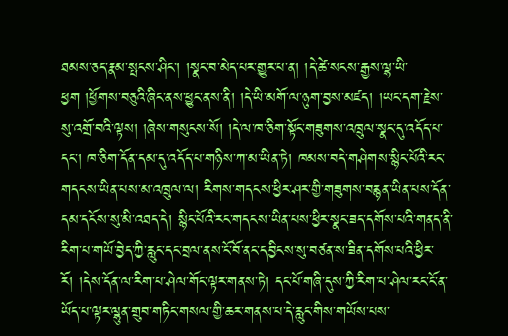ཐམས་ཅད་རྣམ་སྤངས་ཤིང་། །སྣང་བ་མེད་པར་གྱུར་པ་ན། །དེ་ཚེ་སངས་རྒྱས་ལྷ་ཡི་ཕྱག །ཕྱོགས་བཅུའི་ཞིང་ནས་ཕྱུང་ནས་ནི། །དེ་ཡི་མགོ་ལ་ཉུག་བྱས་མཛད། །ཡང་དག་རྗེས་སུ་འགྲོ་བའི་ལྟས། །ཞེས་གསུངས་སོ། །དེ་ལ་ཁ་ཅིག་སྟོང་གཟུགས་འཁྲུལ་སྣང་དུ་འདོད་པ་དང་། ཁ་ཅིག་དོན་དམ་དུ་འདོད་པ་གཉིས་ཀ་མ་ཡིན་ཏེ། ཁམས་བདེ་གཤེགས་སྙིང་པོའི་རང་གདངས་ཡིན་པས་མ་འཁྲུལ་ལ། རིགས་གདངས་ཕྱིར་ཤར་གྱི་གཟུགས་བརྙན་ཡིན་པས་དོན་དམ་དངོས་སུ་མི་འཐད་དེ། སྙིང་པོའི་རང་གདངས་ཡིན་པས་ཕྱིར་སྣང་ཟད་དགོས་པའི་གནད་ནི་རིག་པ་གཡོ་བྱེད་ཀྱི་རླུང་དང་བྲལ་ནས་ངོ་བོ་ནང་དབྱིངས་སུ་བཙན་ས་ཟིན་དགོས་པའི་ཕྱིར་རོ། །དེས་དོན་ལ་རིག་པ་ཤེལ་གོང་ལྟར་གནས་ཏེ། དང་པོ་གཞི་དུས་ཀྱི་རིག་པ་ཤེལ་རང་ངོ་ན་ཡོད་པ་ལྟར་ལྷུན་གྲུབ་གཏིང་གསལ་གྱི་ཆར་གནས་པ་དེ་རླུང་གིས་གཡོས་པས་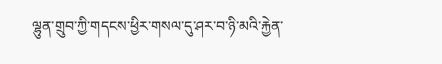ལྷུན་གྲུབ་ཀྱི་གདངས་ཕྱིར་གསལ་དུ་ཤར་བ་ཉི་མའི་རྐྱེན་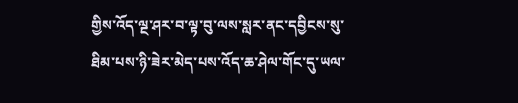གྱིས་འོད་ལྔ་ཤར་བ་ལྟ་བུ་ལས་སླར་ནང་དབྱིངས་སུ་ཐིམ་པས་ཉི་ཟེར་མེད་པས་འོད་ཆ་ཤེལ་གོང་དུ་ཡལ་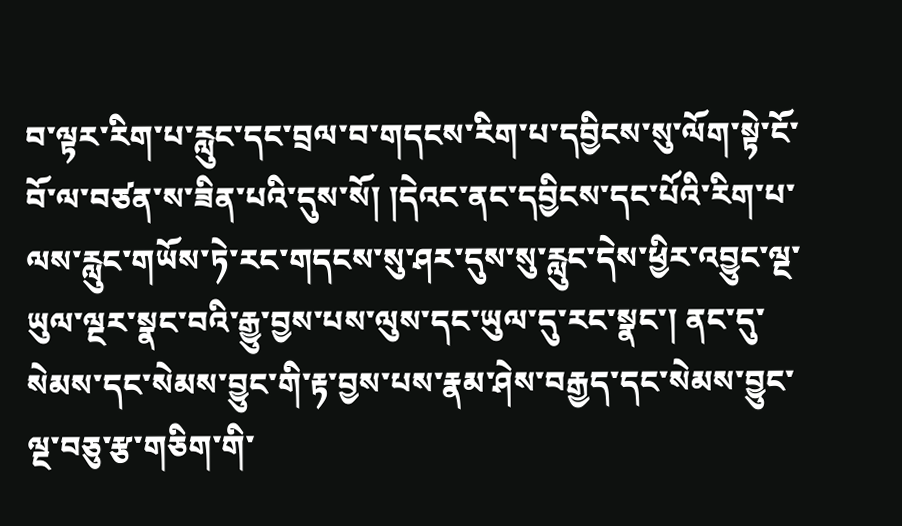བ་ལྟར་རིག་པ་རླུང་དང་བྲལ་བ་གདངས་རིག་པ་དབྱིངས་སུ་ལོག་སྟེ་ངོ་བོ་ལ་བཙན་ས་ཟིན་པའི་དུས་སོ། །དེའང་ནང་དབྱིངས་དང་པོའི་རིག་པ་ལས་རླུང་གཡོས་ཏེ་རང་གདངས་སུ་ཤར་དུས་སུ་རླུང་དེས་ཕྱིར་འབྱུང་ལྔ་ཡུལ་ལྔར་སྣང་བའི་རྒྱུ་བྱས་པས་ལུས་དང་ཡུལ་དུ་རང་སྣང་། ནང་དུ་སེམས་དང་སེམས་བྱུང་གི་རྟ་བྱས་པས་རྣམ་ཤེས་བརྒྱད་དང་སེམས་བྱུང་ལྔ་བཅུ་རྩ་གཅིག་གི་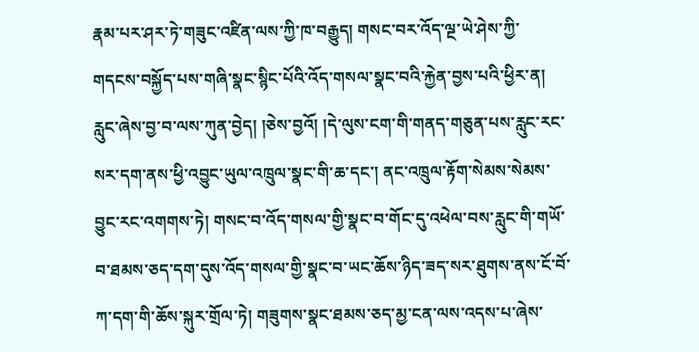རྣམ་པར་ཤར་ཏེ་གཟུང་འཛིན་ལས་ཀྱི་ཁ་བརྒྱུད། གསང་བར་འོད་ལྔ་ཡེ་ཤེས་ཀྱི་གདངས་བསྐྱོད་པས་གཞི་སྣང་སྙིང་པོའི་འོད་གསལ་སྣང་བའི་རྐྱེན་བྱས་པའི་ཕྱིར་ན། རླུང་ཞེས་བྱ་བ་ལས་ཀུན་བྱེད། །ཅེས་བྱའོ། །དེ་ལུས་ངག་གི་གནད་གཅུན་པས་རླུང་རང་སར་དག་ནས་ཕྱི་འབྱུང་ཡུལ་འཁྲུལ་སྣང་གི་ཆ་དང་། ནང་འཁྲུལ་རྟོག་སེམས་སེམས་བྱུང་རང་འགགས་ཏེ། གསང་བ་འོད་གསལ་གྱི་སྣང་བ་གོང་དུ་འཕེལ་བས་རླུང་གི་གཡོ་བ་ཐམས་ཅད་དག་དུས་འོད་གསལ་གྱི་སྣང་བ་ཡང་ཆོས་ཉིད་ཟད་སར་ཐུགས་ནས་ངོ་བོ་ཀ་དག་གི་ཆོས་སྐུར་གྲོལ་ཏེ། གཟུགས་སྣང་ཐམས་ཅད་མྱ་ངན་ལས་འདས་པ་ཞེས་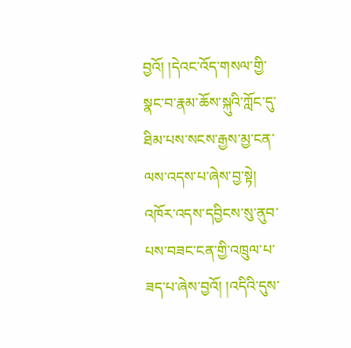བྱའོ། །དེའང་འོད་གསལ་གྱི་སྣང་བ་རྣམ་ཆོས་སྐུའི་ཀློང་དུ་ཐིམ་པས་སངས་རྒྱས་མྱ་ངན་ལས་འདས་པ་ཞེས་བྱ་སྟེ། འཁོར་འདས་དབྱིངས་སུ་ནུབ་པས་བཟང་ངན་གྱི་འཁྲུལ་པ་ཟད་པ་ཞེས་བྱའོ། །འདིའི་དུས་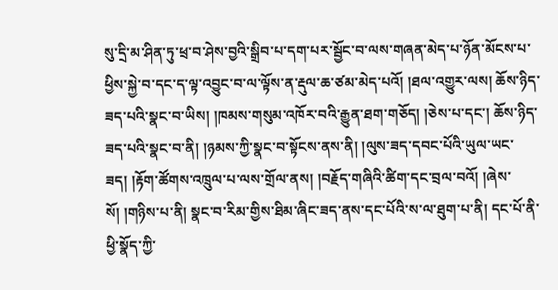སུ་དྲི་མ་ཤིན་ཏུ་ཕྲ་བ་ཤེས་བྱའི་སྒྲིབ་པ་དག་པར་སྦྱོང་བ་ལས་གཞན་མེད་པ་ཉོན་མོངས་པ་ཕྱིས་སྐྱེ་བ་དང་ད་ལྟ་འབྱུང་བ་ལ་ལྟོས་ན་རྡུལ་ཆ་ཙམ་མེད་པའོ། །ཐལ་འགྱུར་ལས། ཆོས་ཉིད་ཟད་པའི་སྣང་བ་ཡིས། །ཁམས་གསུམ་འཁོར་བའི་རྒྱུན་ཐག་གཅོད། །ཅེས་པ་དང་། ཆོས་ཉིད་ཟད་པའི་སྣང་བ་ནི། །ཉམས་ཀྱི་སྣང་བ་སྟོངས་ནས་ནི། །ལུས་ཟད་དབང་པོའི་ཡུལ་ཡང་ཟད། །རྟོག་ཚོགས་འཁྲུལ་པ་ལས་གྲོལ་ནས། །བརྗོད་གཞིའི་ཚིག་དང་བྲལ་བའོ། །ཞེས་སོ། །གཉིས་པ་ནི། སྣང་བ་རིམ་གྱིས་ཐིམ་ཞིང་ཟད་ནས་དང་པོའི་ས་ལ་ཐུག་པ་ནི། དང་པོ་ནི་ཕྱི་སྣོད་ཀྱི་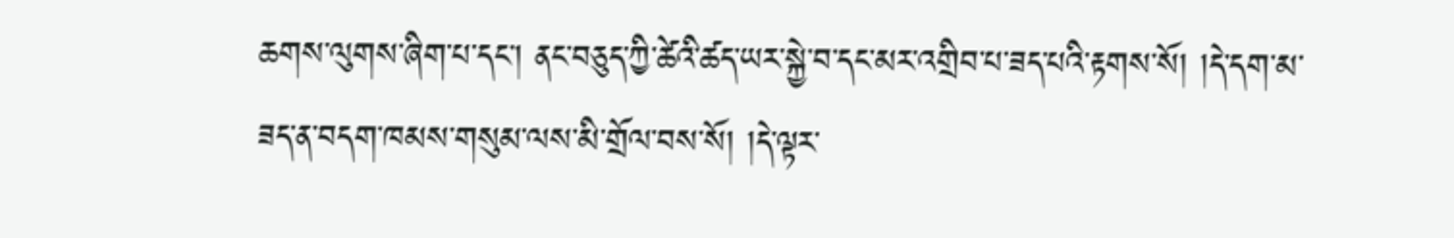ཆགས་ལུགས་ཞིག་པ་དང་། ནང་བཅུད་ཀྱི་ཚེའི་ཚད་ཡར་སྐྱེ་བ་དང་མར་འགྲིབ་པ་ཟད་པའི་རྟགས་སོ། །དེ་དག་མ་ཟད་ན་བདག་ཁམས་གསུམ་ལས་མི་གྲོལ་བས་སོ། །དེ་ལྟར་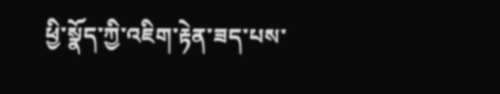ཕྱི་སྣོད་ཀྱི་འཇིག་རྟེན་ཟད་པས་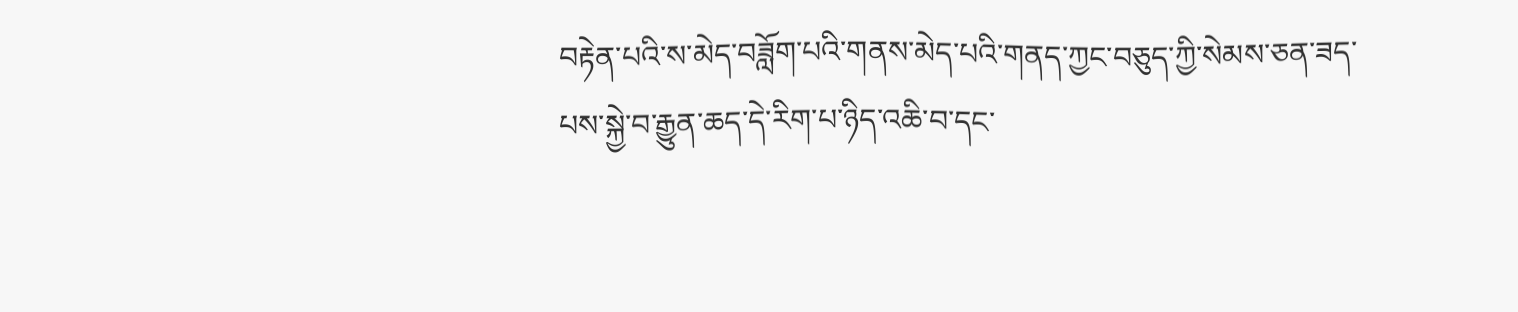བརྟེན་པའི་ས་མེད་བཟློག་པའི་གནས་མེད་པའི་གནད་ཀྱང་བཅུད་ཀྱི་སེམས་ཅན་ཟད་པས་སྐྱེ་བ་རྒྱུན་ཆད་དེ་རིག་པ་ཉིད་འཆི་བ་དང་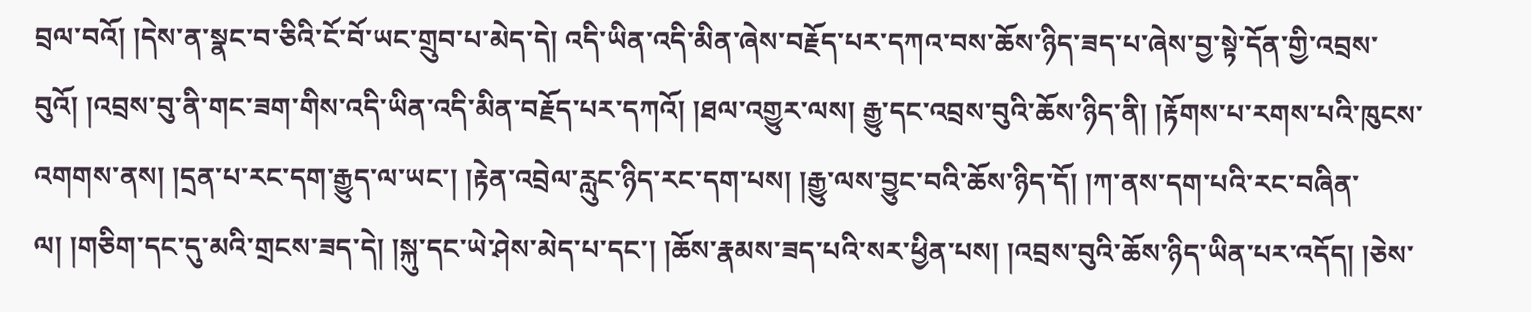བྲལ་བའོ། །དེས་ན་སྣང་བ་ཅིའི་ངོ་བོ་ཡང་གྲུབ་པ་མེད་དེ། འདི་ཡིན་འདི་མིན་ཞེས་བརྗོད་པར་དཀའ་བས་ཆོས་ཉིད་ཟད་པ་ཞེས་བྱ་སྟེ་དོན་གྱི་འབྲས་བུའོ། །འབྲས་བུ་ནི་གང་ཟག་གིས་འདི་ཡིན་འདི་མིན་བརྗོད་པར་དཀའོ། །ཐལ་འགྱུར་ལས། རྒྱུ་དང་འབྲས་བུའི་ཆོས་ཉིད་ནི། །རྟོགས་པ་རགས་པའི་ཁུངས་འགགས་ནས། །དྲན་པ་རང་དག་རྒྱུད་ལ་ཡང་། །རྟེན་འབྲེལ་རླུང་ཉིད་རང་དག་པས། །རྒྱུ་ལས་བྱུང་བའི་ཆོས་ཉིད་དོ། །ཀ་ནས་དག་པའི་རང་བཞིན་ལ། །གཅིག་དང་དུ་མའི་གྲངས་ཟད་དེ། །སྐུ་དང་ཡེ་ཤེས་མེད་པ་དང་། །ཆོས་རྣམས་ཟད་པའི་སར་ཕྱིན་པས། །འབྲས་བུའི་ཆོས་ཉིད་ཡིན་པར་འདོད། །ཅེས་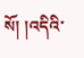སོ། །འདིའི་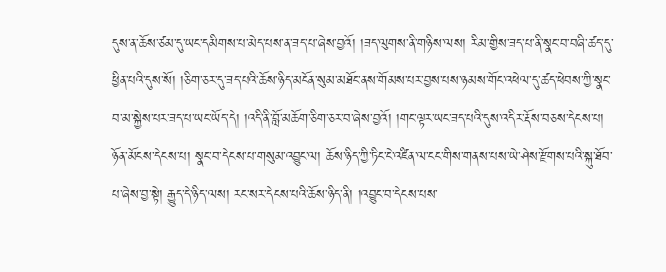དུས་ན་ཆོས་ཙམ་དུ་ཡང་དམིགས་པ་མེད་པས་ན་ཟད་པ་ཞེས་བྱའོ། །ཟད་ལུགས་ནི་གཉིས་ལས། རིམ་གྱིས་ཟད་པ་ནི་སྣང་བ་བཞི་ཚད་དུ་ཕྱིན་པའི་དུས་སོ། །ཅིག་ཅར་དུ་ཟད་པའི་ཆོས་ཉིད་མངོན་སུམ་མཐོང་ནས་གོམས་པར་བྱས་པས་ཉམས་གོང་འཕེལ་དུ་ཚད་ཕེབས་ཀྱི་སྣང་བ་མ་སྐྱེས་པར་ཟད་པ་ཡང་ཡོད་དེ། །འདི་ནི་བློ་མཆོག་ཅིག་ཅར་བ་ཞེས་བྱའོ། །གང་ལྟར་ཡང་ཟད་པའི་དུས་འདིར་རྡོས་བཅས་དེངས་པ། ཉོན་མོངས་དེངས་པ། སྣང་བ་དེངས་པ་གསུམ་འབྱུང་ལ། ཆོས་ཉིད་ཀྱི་ཏིང་ངེ་འཛིན་ལ་ངང་གིས་གནས་པས་ཡེ་ཤེས་རྫོགས་པའི་སྐུ་ཐོབ་པ་ཞེས་བྱ་སྟེ། རྒྱུད་དེ་ཉིད་ལས། རང་སར་དེངས་པའི་ཆོས་ཉིད་ནི། །འབྱུང་བ་དེངས་པས་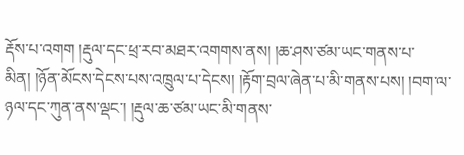རྡོས་པ་འགག །རྡུལ་དང་ཕྲ་རབ་མཐར་འགགས་ནས། །ཆ་ཤས་ཙམ་ཡང་གནས་པ་མིན། །ཉོན་མོངས་དེངས་པས་འཁྲུལ་པ་དེངས། །རྟོག་བྲལ་ཞེན་པ་མི་གནས་པས། །བག་ལ་ཉལ་དང་ཀུན་ནས་ལྡང་། །རྡུལ་ཆ་ཙམ་ཡང་མི་གནས་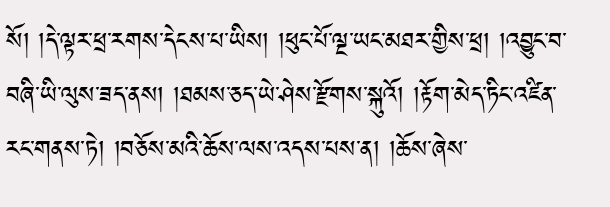སོ། །དེ་ལྟར་ཕྲ་རགས་དེངས་པ་ཡིས། །ཕུང་པོ་ལྔ་ཡང་མཐར་གྱིས་ཕྲ། །འབྱུང་བ་བཞི་ཡི་ལུས་ཟད་ནས། །ཐམས་ཅད་ཡེ་ཤེས་རྫོགས་སྐུའོ། །རྟོག་མེད་ཏིང་འཛིན་རང་གནས་ཏེ། །བཅོས་མའི་ཆོས་ལས་འདས་པས་ན། །ཆོས་ཞེས་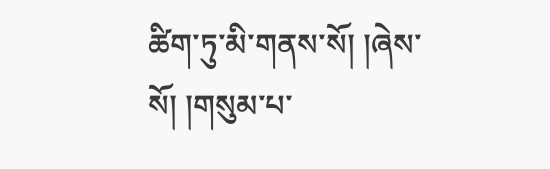ཚིག་ཏུ་མི་གནས་སོ། །ཞེས་སོ། །གསུམ་པ་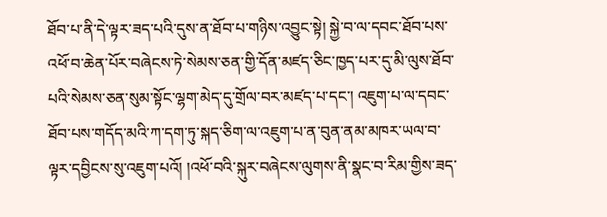ཐོབ་པ་ནི་དེ་ལྟར་ཟད་པའི་དུས་ན་ཐོབ་པ་གཉིས་འབྱུང་སྟེ། སྐྱེ་བ་ལ་དབང་ཐོབ་པས་འཕོ་བ་ཆེན་པོར་བཞེངས་ཏེ་སེམས་ཅན་གྱི་དོན་མཛད་ཅིང་ཁྱད་པར་དུ་མི་ལུས་ཐོབ་པའི་སེམས་ཅན་སུམ་སྟོང་ལྷག་མེད་དུ་གྲོལ་བར་མཛད་པ་དང་། འཇུག་པ་ལ་དབང་ཐོབ་པས་གདོད་མའི་ཀ་དག་ཏུ་སྐད་ཅིག་ལ་འཇུག་པ་ན་བུན་ནམ་མཁར་ཡལ་བ་ལྟར་དབྱིངས་སུ་འཇུག་པའོ། །འཕོ་བའི་སྐུར་བཞེངས་ལུགས་ནི་སྣང་བ་རིམ་གྱིས་ཟད་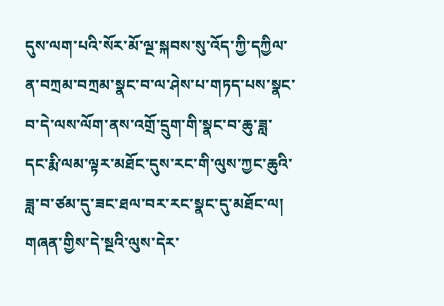དུས་ལག་པའི་སོར་མོ་ལྔ་སྐབས་སུ་འོད་ཀྱི་དཀྱིལ་ན་བཀྲམ་བཀྲམ་སྣང་བ་ལ་ཤེས་པ་གཏད་པས་སྣང་བ་དེ་ལས་ལོག་ནས་འགྲོ་དྲུག་གི་སྣང་བ་ཆུ་ཟླ་དང་རྨི་ལམ་ལྟར་མཐོང་དུས་རང་གི་ལུས་ཀྱང་ཆུའི་ཟླ་བ་ཙམ་དུ་ཟང་ཐལ་བར་རང་སྣང་དུ་མཐོང་ལ། གཞན་གྱིས་དེ་སྔའི་ལུས་དེར་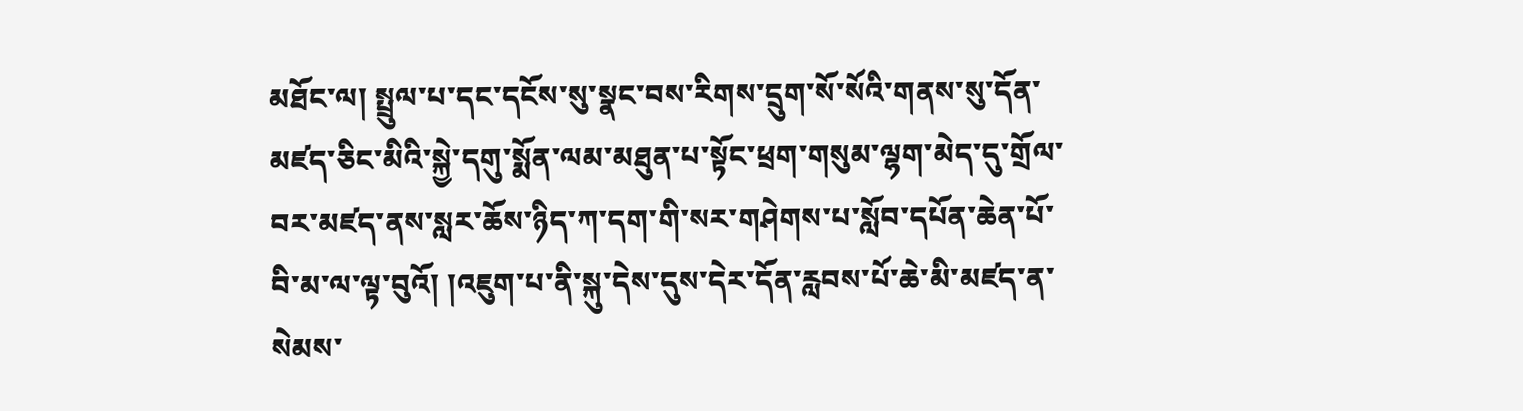མཐོང་ལ། སྤྲུལ་པ་དང་དངོས་སུ་སྣང་བས་རིགས་དྲུག་སོ་སོའི་གནས་སུ་དོན་མཛད་ཅིང་མིའི་སྐྱེ་དགུ་སྨོན་ལམ་མཐུན་པ་སྟོང་ཕྲག་གསུམ་ལྷག་མེད་དུ་གྲོལ་བར་མཛད་ནས་སླར་ཆོས་ཉིད་ཀ་དག་གི་སར་གཤེགས་པ་སློབ་དཔོན་ཆེན་པོ་བི་མ་ལ་ལྟ་བུའོ། །འཇུག་པ་ནི་སྐུ་དེས་དུས་དེར་དོན་རླབས་པོ་ཆེ་མི་མཛད་ན་སེམས་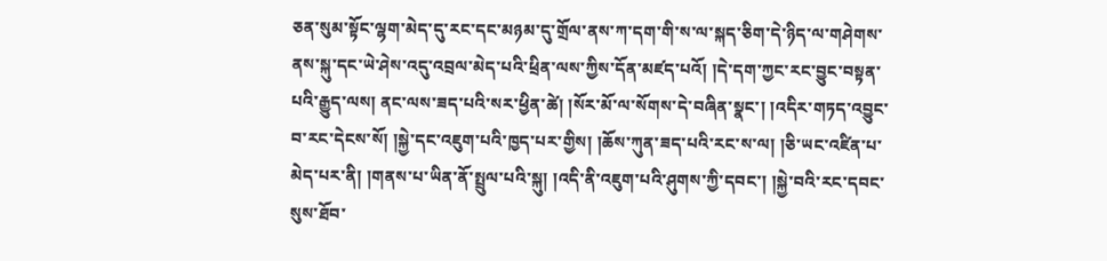ཅན་སུམ་སྟོང་ལྷག་མེད་དུ་རང་དང་མཉམ་དུ་གྲོལ་ནས་ཀ་དག་གི་ས་ལ་སྐད་ཅིག་དེ་ཉིད་ལ་གཤེགས་ནས་སྐུ་དང་ཡེ་ཤེས་འདུ་འབྲལ་མེད་པའི་ཕྲིན་ལས་ཀྱིས་དོན་མཛད་པའོ། །དེ་དག་ཀྱང་རང་བྱུང་བསྟན་པའི་རྒྱུད་ལས། ནང་ལས་ཟད་པའི་སར་ཕྱིན་ཚེ། །སོར་མོ་ལ་སོགས་དེ་བཞིན་སྣང་། །འདིར་གཏད་འབྱུང་བ་རང་དེངས་སོ། །སྐྱེ་དང་འཇུག་པའི་ཁྱད་པར་གྱིས། །ཆོས་ཀུན་ཟད་པའི་རང་ས་ལ། །ཅི་ཡང་འཛིན་པ་མེད་པར་ནི། །གནས་པ་ཡིན་ནོ་སྤྲུལ་པའི་སྐུ། །འདི་ནི་འཇུག་པའི་ཤུགས་ཀྱི་དབང་། །སྐྱེ་བའི་རང་དབང་སུས་ཐོབ་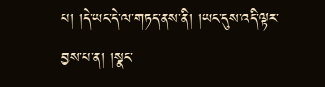པ། །དེ་ཡང་དེ་ལ་གཏད་ནས་ནི། །ཡང་དུས་འདི་ལྟར་བྱས་པ་ན། །སྣང་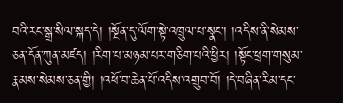བའི་རང་སྒྲ་སིལ་སྐད་དེ། །སྔོན་དུ་ལོག་སྟེ་འཁྲུལ་པ་སྣང་། །འདིས་ནི་སེམས་ཅན་དོན་ཀུན་མཛད། །རིག་པ་མཉམ་པར་གཅིག་པའི་ཕྱིར། །སྟོང་ཕྲག་གསུམ་རྣམས་སེམས་ཅན་གྱི། །འཕོ་བ་ཆེན་པོ་འདིས་འགྲུབ་བོ། །དེ་བཞིན་རིམ་དང་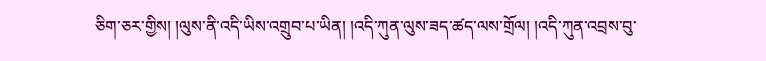ཅིག་ཅར་གྱིས། །ལུས་ནི་འདི་ཡིས་འགྲུབ་པ་ཡིན། །འདི་ཀུན་ལུས་ཟད་ཚད་ལས་གྲོལ། །འདི་ཀུན་འབྲས་བུ་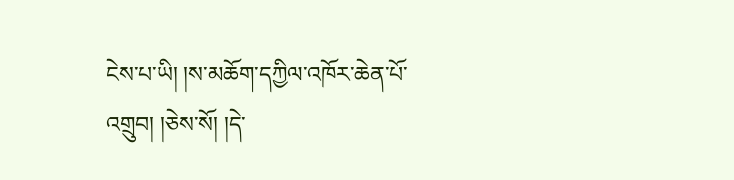ངེས་པ་ཡི། །ས་མཆོག་དཀྱིལ་འཁོར་ཆེན་པོ་འགྲུབ། །ཅེས་སོ། །དེ་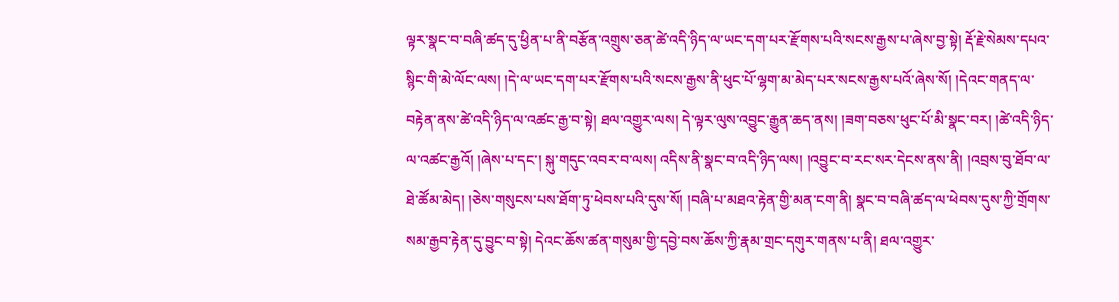ལྟར་སྣང་བ་བཞི་ཚད་དུ་ཕྱིན་པ་ནི་བརྩོན་འགྲུས་ཅན་ཚེ་འདི་ཉིད་ལ་ཡང་དག་པར་རྫོགས་པའི་སངས་རྒྱས་པ་ཞེས་བྱ་སྟེ། རྡོ་རྗེ་སེམས་དཔའ་སྙིང་གི་མེ་ལོང་ལས། །དེ་ལ་ཡང་དག་པར་རྫོགས་པའི་སངས་རྒྱས་ནི་ཕུང་པོ་ལྷག་མ་མེད་པར་སངས་རྒྱས་པའོ་ཞེས་སོ། །དེའང་གནད་ལ་བརྟེན་ནས་ཚེ་འདི་ཉིད་ལ་འཚང་རྒྱ་བ་སྟེ། ཐལ་འགྱུར་ལས། དེ་ལྟར་ལུས་འབྱུང་རྒྱུན་ཆད་ནས། །ཟག་བཅས་ཕུང་པོ་མི་སྣང་བར། །ཚེ་འདི་ཉིད་ལ་འཚང་རྒྱའོ། །ཞེས་པ་དང་། སྐུ་གདུང་འབར་བ་ལས། འདིས་ནི་སྣང་བ་འདི་ཉིད་ལས། །འབྱུང་བ་རང་སར་དེངས་ནས་ནི། །འབྲས་བུ་ཐོབ་ལ་ཐེ་ཚོམ་མེད། །ཅེས་གསུངས་པས་ཐོག་ཏུ་ཕེབས་པའི་དུས་སོ། །བཞི་པ་མཐའ་རྟེན་གྱི་མན་ངག་ནི། སྣང་བ་བཞི་ཚད་ལ་ཕེབས་དུས་ཀྱི་གྲོགས་སམ་རྒྱབ་རྟེན་དུ་བྱུང་བ་སྟེ། དེའང་ཆོས་ཚན་གསུམ་གྱི་དབྱེ་བས་ཆོས་ཀྱི་རྣམ་གྲང་དགུར་གནས་པ་ནི། ཐལ་འགྱུར་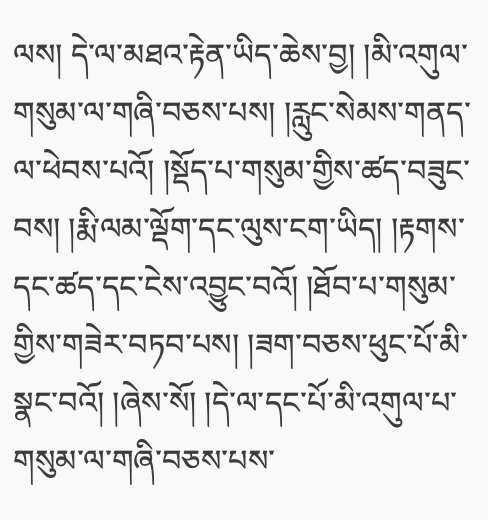ལས། དེ་ལ་མཐའ་རྟེན་ཡིད་ཆེས་བྱ། །མི་འགུལ་གསུམ་ལ་གཞི་བཅས་པས། །རླུང་སེམས་གནད་ལ་ཕེབས་པའོ། །སྡོད་པ་གསུམ་གྱིས་ཚད་བཟུང་བས། །རྨི་ལམ་ལྡོག་དང་ལུས་ངག་ཡིད། །རྟགས་དང་ཚད་དང་ངེས་འབྱུང་བའོ། །ཐོབ་པ་གསུམ་གྱིས་གཟེར་བཏབ་པས། །ཟག་བཅས་ཕུང་པོ་མི་སྣང་བའོ། །ཞེས་སོ། །དེ་ལ་དང་པོ་མི་འགུལ་པ་གསུམ་ལ་གཞི་བཅས་པས་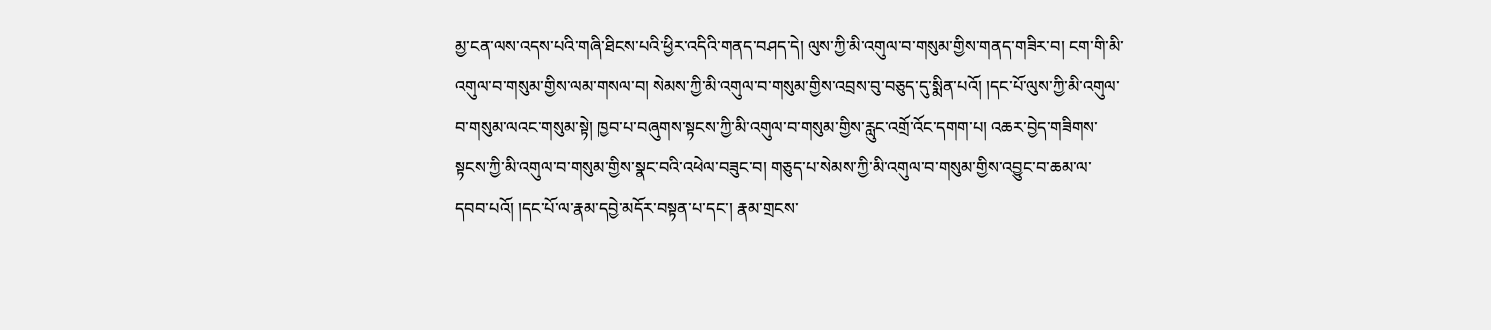མྱ་ངན་ལས་འདས་པའི་གཞི་ཐིངས་པའི་ཕྱིར་འདིའི་གནད་བཤད་དེ། ལུས་ཀྱི་མི་འགུལ་བ་གསུམ་གྱིས་གནད་གཟིར་བ། ངག་གི་མི་འགུལ་བ་གསུམ་གྱིས་ལམ་གསལ་བ། སེམས་ཀྱི་མི་འགུལ་བ་གསུམ་གྱིས་འབྲས་བུ་བཅུད་དུ་སྨིན་པའོ། །དང་པོ་ལུས་ཀྱི་མི་འགུལ་བ་གསུམ་ལའང་གསུམ་སྟེ། ཁྱབ་པ་བཞུགས་སྟངས་ཀྱི་མི་འགུལ་བ་གསུམ་གྱིས་རླུང་འགྲོ་འོང་དགག་པ། འཆར་བྱེད་གཟིགས་སྟངས་ཀྱི་མི་འགུལ་བ་གསུམ་གྱིས་སྣང་བའི་འཕེལ་བཟུང་བ། གཅུད་པ་སེམས་ཀྱི་མི་འགུལ་བ་གསུམ་གྱིས་འབྱུང་བ་ཆམ་ལ་དབབ་པའོ། །དང་པོ་ལ་རྣམ་དབྱེ་མདོར་བསྟན་པ་དང་། རྣམ་གྲངས་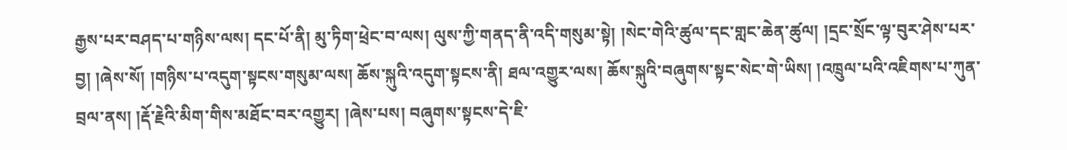རྒྱས་པར་བཤད་པ་གཉིས་ལས། དང་པོ་ནི། མུ་ཏིག་ཕྲེང་བ་ལས། ལུས་ཀྱི་གནད་ནི་འདི་གསུམ་སྟེ། །སེང་གེའི་ཚུལ་དང་གླང་ཆེན་ཚུལ། །དྲང་སྲོང་ལྟ་བུར་ཤེས་པར་བྱ། །ཞེས་སོ། །གཉིས་པ་འདུག་སྟངས་གསུམ་ལས། ཆོས་སྐུའི་འདུག་སྟངས་ནི། ཐལ་འགྱུར་ལས། ཆོས་སྐུའི་བཞུགས་སྟང་སེང་གེ་ཡིས། །འཁྲུལ་པའི་འཇིགས་པ་ཀུན་བྲལ་ནས། །རྡོ་རྗེའི་མིག་གིས་མཐོང་བར་འགྱུར། །ཞེས་པས། བཞུགས་སྟངས་དེ་ཇི་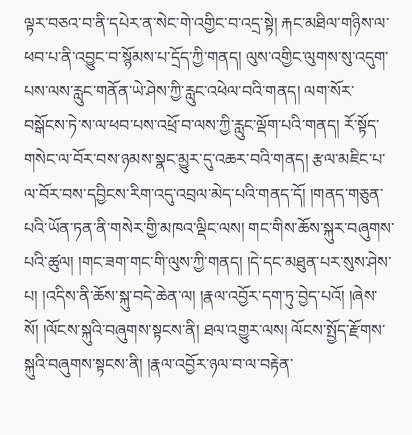ལྟར་བཅའ་བ་ནི་དཔེར་ན་སེང་གེ་འགྱིང་བ་འདྲ་སྟེ། རྐང་མཐིལ་གཉིས་ལ་ཕབ་པ་ནི་འབྱུང་བ་སྙོམས་པ་དྲོད་ཀྱི་གནད། ལུས་འགྱིང་ལུགས་སུ་འདུག་པས་ལས་རླུང་གནོན་ཡེ་ཤེས་ཀྱི་རླུང་འཕེལ་བའི་གནད། ལག་སོར་བསྒོངས་ཏེ་ས་ལ་ཕབ་པས་འཕྲོ་བ་ལས་ཀྱི་རླུང་ལྡོག་པའི་གནད། རོ་སྟོད་གསེང་ལ་བོར་བས་ཉམས་སྣང་མྱུར་དུ་འཆར་བའི་གནད། རྩལ་མཇིང་པ་ལ་བོར་བས་དབྱིངས་རིག་འདུ་འབྲལ་མེད་པའི་གནད་དོ། །གནད་གཅུན་པའི་ཡོན་ཏན་ནི་གསེར་གྱི་མཁའ་ལྡིང་ལས། གང་གིས་ཆོས་སྐུར་བཞུགས་པའི་ཚུལ། །གང་ཟག་གང་གི་ལུས་ཀྱི་གནད། །དེ་དང་མཐུན་པར་སུས་ཤེས་པ། །འདིས་ནི་ཆོས་སྐུ་བདེ་ཆེན་ལ། །རྣལ་འབྱོར་དག་ཏུ་བྱེད་པའོ། །ཞེས་སོ། །ལོངས་སྐུའི་བཞུགས་སྟངས་ནི། ཐལ་འགྱུར་ལས། ལོངས་སྤྱོད་རྫོགས་སྐུའི་བཞུགས་སྟངས་ནི། །རྣལ་འབྱོར་ཉལ་བ་ལ་བརྟེན་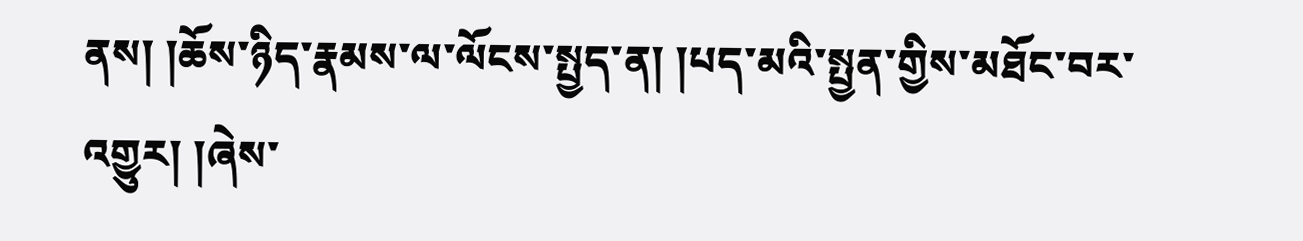ནས། །ཆོས་ཉིད་རྣམས་ལ་ལོངས་སྤྱད་ན། །པད་མའི་སྤྱན་གྱིས་མཐོང་བར་འགྱུར། །ཞེས་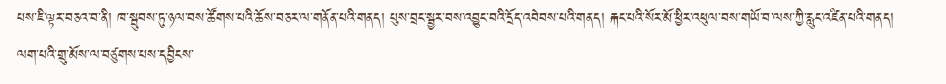པས་ཇི་ལྟར་བཅའ་བ་ནི། ཁ་སྦུབས་ཏུ་ཉལ་བས་ཚོགས་པའི་ཆོས་བཅར་ལ་གནོན་པའི་གནད། པུས་བྲང་སྦྱར་བས་འབྱུང་བའི་དྲོད་འབེབས་པའི་གནད། རྐང་པའི་སོར་མོ་ཕྱིར་འཕུལ་བས་གཡོ་བ་ལས་ཀྱི་རླུང་འཛིན་པའི་གནད། ལག་པའི་གྲུ་མོས་ལ་བཙུགས་པས་དབྱིངས་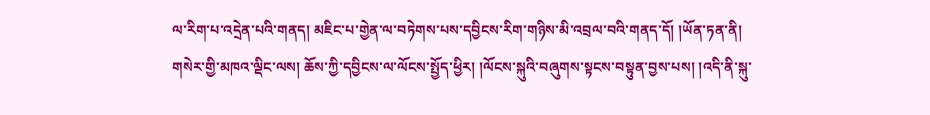ལ་རིག་པ་འདྲེན་པའི་གནད། མཇིང་པ་གྱེན་ལ་བཏེགས་པས་དབྱིངས་རིག་གཉིས་མི་འབྲལ་བའི་གནད་དོ། །ཡོན་ཏན་ནི། གསེར་གྱི་མཁའ་ལྡིང་ལས། ཆོས་ཀྱི་དབྱིངས་ལ་ལོངས་སྤྱོད་ཕྱིར། །ལོངས་སྐུའི་བཞུགས་སྟངས་བསྟུན་བྱས་པས། །འདི་ནི་སྐུ་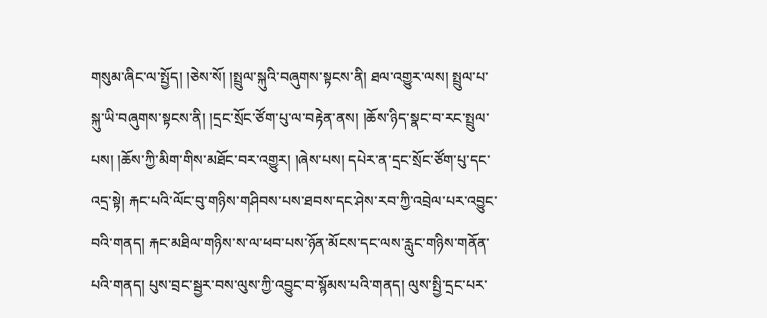གསུམ་ཞིང་ལ་སྤྱོད། །ཅེས་སོ། །སྤྲུལ་སྐུའི་བཞུགས་སྟངས་ནི། ཐལ་འགྱུར་ལས། སྤྲུལ་པ་སྐུ་ཡི་བཞུགས་སྟངས་ནི། །དྲང་སྲོང་ཙོག་པུ་ལ་བརྟེན་ནས། །ཆོས་ཉིད་སྣང་བ་རང་སྤྲུལ་པས། །ཆོས་ཀྱི་མིག་གིས་མཐོང་བར་འགྱུར། །ཞེས་པས། དཔེར་ན་དྲང་སྲོང་ཙོག་པུ་དང་འདྲ་སྟེ། རྐང་པའི་ལོང་བུ་གཉིས་གཤིབས་པས་ཐབས་དང་ཤེས་རབ་ཀྱི་འབྲེལ་པར་འབྱུང་བའི་གནད། རྐང་མཐིལ་གཉིས་ས་ལ་ཕབ་པས་ཉོན་མོངས་དང་ལས་རླུང་གཉིས་གནོན་པའི་གནད། པུས་བྲང་སྦྱར་བས་ལུས་ཀྱི་འབྱུང་བ་སྙོམས་པའི་གནད། ལུས་སྤྱི་དྲང་པར་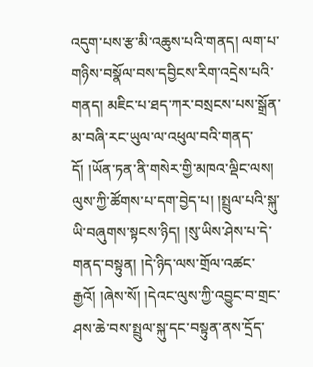འདུག་པས་རྩ་མི་འཆུས་པའི་གནད། ལག་པ་གཉིས་བསྣོལ་བས་དབྱིངས་རིག་འདྲེས་པའི་གནད། མཇིང་པ་ཐད་ཀར་བསྲངས་པས་སྒྲོན་མ་བཞི་རང་ཡུལ་ལ་འཕུལ་བའི་གནད་དོ། །ཡོན་ཏན་ནི་གསེར་གྱི་མཁའ་ལྡིང་ལས། ལུས་ཀྱི་ཚོགས་པ་དག་བྱེད་པ། །སྤྲུལ་པའི་སྐུ་ཡི་བཞུགས་སྟངས་ཉིད། །སུ་ཡིས་ཤེས་པ་དེ་གནད་བསྟུན། །དེ་ཉིད་ལས་གྲོལ་འཚང་རྒྱའོ། །ཞེས་སོ། །དེའང་ལུས་ཀྱི་འབྱུང་བ་གྲང་ཤས་ཆེ་བས་སྤྲུལ་སྐུ་དང་བསྟུན་ནས་དྲོད་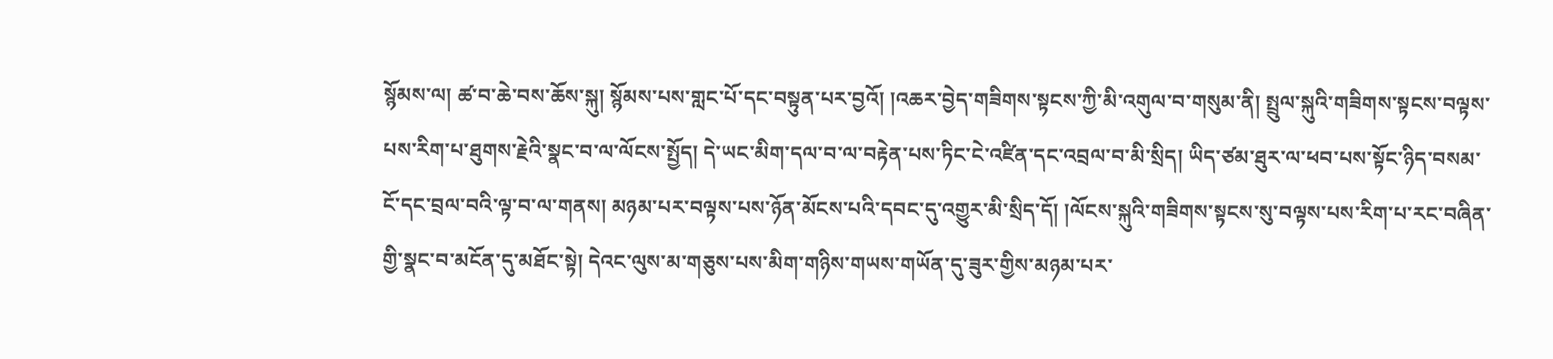སྙོམས་ལ། ཚ་བ་ཆེ་བས་ཆོས་སྐུ། སྙོམས་པས་གླང་པོ་དང་བསྟུན་པར་བྱའོ། །འཆར་བྱེད་གཟིགས་སྟངས་ཀྱི་མི་འགུལ་བ་གསུམ་ནི། སྤྲུལ་སྐུའི་གཟིགས་སྟངས་བལྟས་པས་རིག་པ་ཐུགས་རྗེའི་སྣང་བ་ལ་ལོངས་སྤྱོད། དེ་ཡང་མིག་དལ་བ་ལ་བརྟེན་པས་ཏིང་ངེ་འཛིན་དང་འབྲལ་བ་མི་སྲིད། ཡིད་ཙམ་ཐུར་ལ་ཕབ་པས་སྟོང་ཉིད་བསམ་ངོ་དང་བྲལ་བའི་ལྟ་བ་ལ་གནས། མཉམ་པར་བལྟས་པས་ཉོན་མོངས་པའི་དབང་དུ་འགྱུར་མི་སྲིད་དོ། །ལོངས་སྐུའི་གཟིགས་སྟངས་སུ་བལྟས་པས་རིག་པ་རང་བཞིན་གྱི་སྣང་བ་མངོན་དུ་མཐོང་སྟེ། དེའང་ལུས་མ་གཅུས་པས་མིག་གཉིས་གཡས་གཡོན་དུ་ཟུར་གྱིས་མཉམ་པར་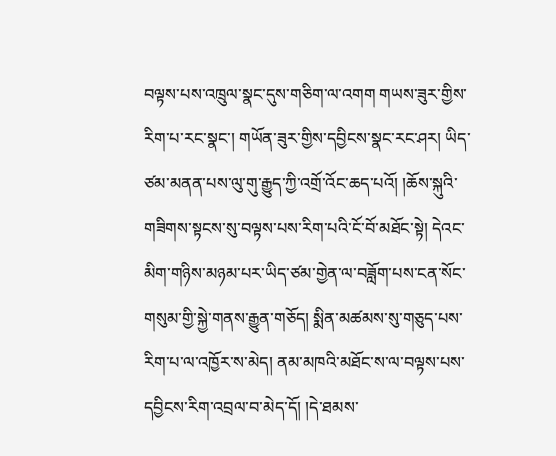བལྟས་པས་འཁྲུལ་སྣང་དུས་གཅིག་ལ་འགག གཡས་ཟུར་གྱིས་རིག་པ་རང་སྣང་། གཡོན་ཟུར་གྱིས་དབྱིངས་སྣང་རང་ཤར། ཡིད་ཙམ་མནན་པས་ལུ་གུ་རྒྱུད་ཀྱི་འགྲོ་འོང་ཆད་པའོ། །ཆོས་སྐུའི་གཟིགས་སྟངས་སུ་བལྟས་པས་རིག་པའི་ངོ་བོ་མཐོང་སྟེ། དེའང་མིག་གཉིས་མཉམ་པར་ཡིད་ཙམ་གྱེན་ལ་བཟློག་པས་ངན་སོང་གསུམ་གྱི་སྐྱེ་གནས་རྒྱུན་གཅོད། སྨིན་མཚམས་སུ་གཅུད་པས་རིག་པ་ལ་འཁྱོར་ས་མེད། ནམ་མཁའི་མཐོང་ས་ལ་བལྟས་པས་དབྱིངས་རིག་འབྲལ་བ་མེད་དོ། །དེ་ཐམས་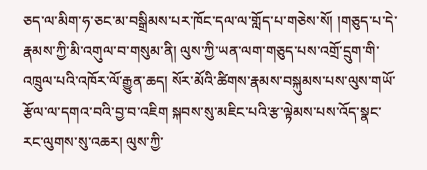ཅད་ལ་མིག་ཧ་ཅང་མ་བསྒྲིམས་པར་ཁོང་དལ་ལ་གློད་པ་གཅེས་སོ། །གཅུད་པ་དེ་རྣམས་ཀྱི་མི་འགུལ་བ་གསུམ་ནི། ལུས་ཀྱི་ཡན་ལག་གཅུད་པས་འགྲོ་དྲུག་གི་འཁྲུལ་པའི་འཁོར་ལོ་རྒྱུན་ཆད། སོར་མོའི་ཚིགས་རྣམས་བསྐུམས་པས་ལུས་གཡོ་རྩོལ་ལ་དགའ་བའི་བྱ་བ་འཇིག སྐབས་སུ་མཇིང་པའི་རྩ་ལྟེམས་པས་འོད་སྣང་རང་ལུགས་སུ་འཆར། ལུས་ཀྱི་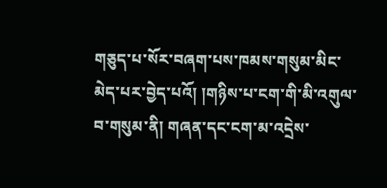གཅུད་པ་སོར་བཞག་པས་ཁམས་གསུམ་མིང་མེད་པར་བྱེད་པའོ། །གཉིས་པ་ངག་གི་མི་འགུལ་བ་གསུམ་ནི། གཞན་དང་ངག་མ་འདྲེས་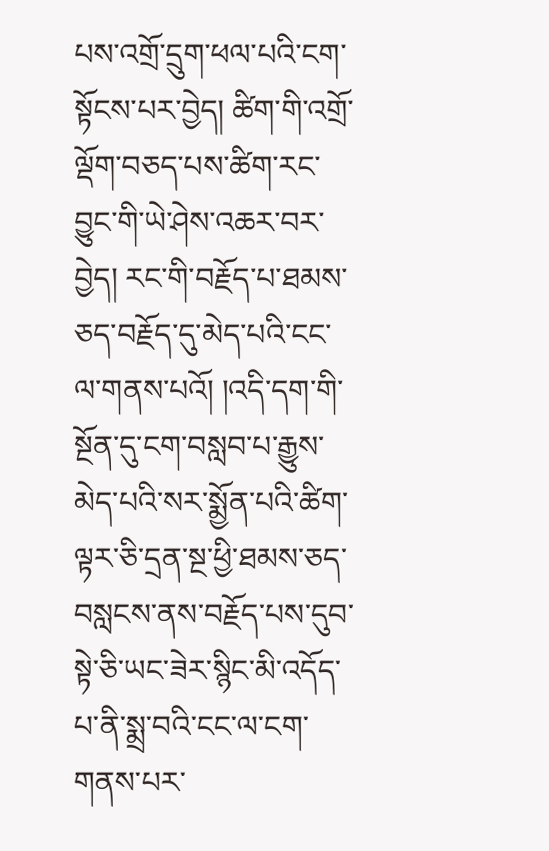པས་འགྲོ་དྲུག་ཕལ་པའི་ངག་སྟོངས་པར་བྱེད། ཚིག་གི་འགྲོ་ལྡོག་བཅད་པས་ཚིག་རང་བྱུང་གི་ཡེ་ཤེས་འཆར་བར་བྱེད། རང་གི་བརྗོད་པ་ཐམས་ཅད་བརྗོད་དུ་མེད་པའི་ངང་ལ་གནས་པའོ། །འདི་དག་གི་སྔོན་དུ་ངག་བསླབ་པ་རྒྱུས་མེད་པའི་སར་སྨྱོན་པའི་ཚིག་ལྟར་ཅི་དྲན་སྔ་ཕྱི་ཐམས་ཅད་བསླངས་ནས་བརྗོད་པས་དུབ་སྟེ་ཅི་ཡང་ཟེར་སྙིང་མི་འདོད་པ་ནི་སྨྲ་བའི་ངང་ལ་ངག་གནས་པར་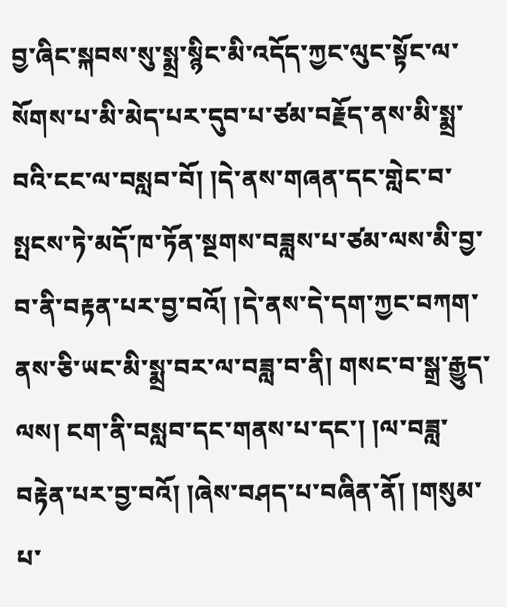བྱ་ཞིང་སྐབས་སུ་སྨྲ་སྙིང་མི་འདོད་ཀྱང་ལུང་སྟོང་ལ་སོགས་པ་མི་མེད་པར་དུབ་པ་ཙམ་བརྗོད་ནས་མི་སྨྲ་བའི་ངང་ལ་བསླབ་བོ། །དེ་ནས་གཞན་དང་གླེང་བ་སྤངས་ཏེ་མདོ་ཁ་ཏོན་སྔགས་བཟླས་པ་ཙམ་ལས་མི་བྱ་བ་ནི་བརྟན་པར་བྱ་བའོ། །དེ་ནས་དེ་དག་ཀྱང་བཀག་ནས་ཅི་ཡང་མི་སྨྲ་བར་ལ་བཟླ་བ་ནི། གསང་བ་སྒྲ་རྒྱུད་ལས། ངག་ནི་བསླབ་དང་གནས་པ་དང་། །ལ་བཟླ་བརྟེན་པར་བྱ་བའོ། །ཞེས་བཤད་པ་བཞིན་ནོ། །གསུམ་པ་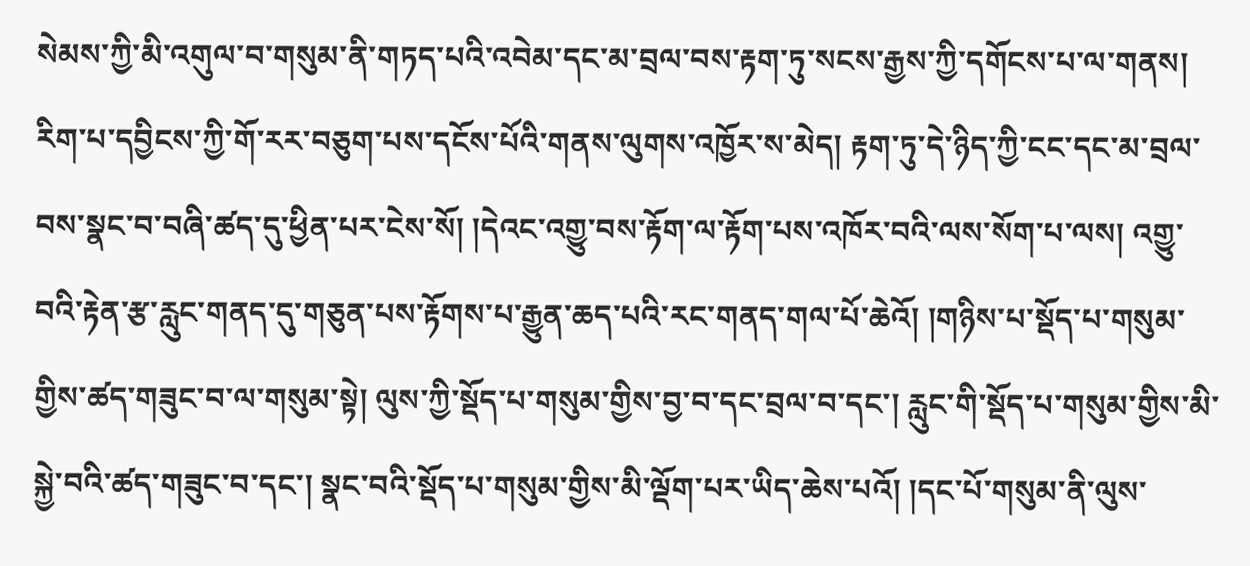སེམས་ཀྱི་མི་འགུལ་བ་གསུམ་ནི་གཏད་པའི་འབེམ་དང་མ་བྲལ་བས་རྟག་ཏུ་སངས་རྒྱས་ཀྱི་དགོངས་པ་ལ་གནས། རིག་པ་དབྱིངས་ཀྱི་གོ་རར་བཅུག་པས་དངོས་པོའི་གནས་ལུགས་འཁྱོར་ས་མེད། རྟག་ཏུ་དེ་ཉིད་ཀྱི་ངང་དང་མ་བྲལ་བས་སྣང་བ་བཞི་ཚད་དུ་ཕྱིན་པར་ངེས་སོ། །དེའང་འགྱུ་བས་རྟོག་ལ་རྟོག་པས་འཁོར་བའི་ལས་སོག་པ་ལས། འགྱུ་བའི་རྟེན་རྩ་རླུང་གནད་དུ་གཅུན་པས་རྟོགས་པ་རྒྱུན་ཆད་པའི་རང་གནད་གལ་པོ་ཆེའོ། །གཉིས་པ་སྡོད་པ་གསུམ་གྱིས་ཚད་གཟུང་བ་ལ་གསུམ་སྟེ། ལུས་ཀྱི་སྡོད་པ་གསུམ་གྱིས་བྱ་བ་དང་བྲལ་བ་དང་། རླུང་གི་སྡོད་པ་གསུམ་གྱིས་མི་སྐྱེ་བའི་ཚད་གཟུང་བ་དང་། སྣང་བའི་སྡོད་པ་གསུམ་གྱིས་མི་ལྡོག་པར་ཡིད་ཆེས་པའོ། །དང་པོ་གསུམ་ནི་ལུས་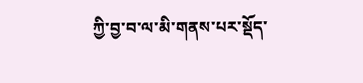ཀྱི་བྱ་བ་ལ་མི་གནས་པར་སྡོད་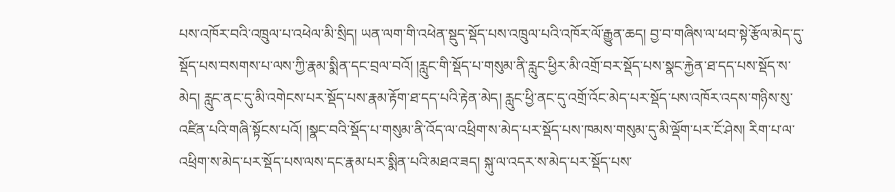པས་འཁོར་བའི་འཁྲུལ་པ་འཕེལ་མི་སྲིད། ཡན་ལག་གི་འཕེན་སྡུད་སྡོད་པས་འཁྲུལ་པའི་འཁོར་ལོ་རྒྱུན་ཆད། བྱ་བ་གཞིས་ལ་ཕབ་སྟེ་རྩོལ་མེད་དུ་སྡོད་པས་བསགས་པ་ལས་ཀྱི་རྣམ་སྨིན་དང་བྲལ་བའོ། །རླུང་གི་སྡོད་པ་གསུམ་ནི་རླུང་ཕྱིར་མི་འགྲོ་བར་སྡོད་པས་སྣང་རྐྱེན་ཐ་དད་པས་སྡོད་ས་མེད། རླུང་ནང་དུ་མི་འགེངས་པར་སྡོད་པས་རྣམ་རྟོག་ཐ་དད་པའི་རྟེན་མེད། རླུང་ཕྱི་ནང་དུ་འགྲོ་འོང་མེད་པར་སྡོད་པས་འཁོར་འདས་གཉིས་སུ་འཛིན་པའི་གཞི་སྟོངས་པའོ། །སྣང་བའི་སྡོད་པ་གསུམ་ནི་འོད་ལ་འཕྲིག་ས་མེད་པར་སྡོད་པས་ཁམས་གསུམ་དུ་མི་ལྡོག་པར་ངོ་ཤེས། རིག་པ་ལ་འཕྲིག་ས་མེད་པར་སྡོད་པས་ལས་དང་རྣམ་པར་སྨིན་པའི་མཐའ་ཟད། སྐུ་ལ་འདར་ས་མེད་པར་སྡོད་པས་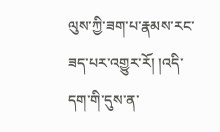ལུས་ཀྱི་ཟག་པ་རྣམས་རང་ཟད་པར་འགྱུར་རོ། །འདི་དག་གི་དུས་ན་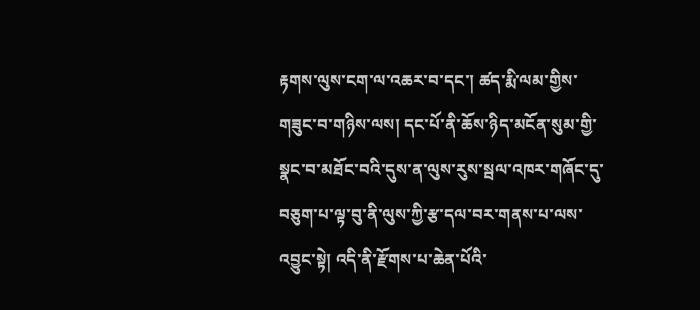རྟགས་ལུས་ངག་ལ་འཆར་བ་དང་། ཚད་རྨི་ལམ་གྱིས་གཟུང་བ་གཉིས་ལས། དང་པོ་ནི་ཆོས་ཉིད་མངོན་སུམ་གྱི་སྣང་བ་མཐོང་བའི་དུས་ན་ལུས་རུས་སྦལ་འཁར་གཞོང་དུ་བཅུག་པ་ལྟ་བུ་ནི་ལུས་ཀྱི་རྩ་དལ་བར་གནས་པ་ལས་འབྱུང་སྟེ། འདི་ནི་རྫོགས་པ་ཆེན་པོའི་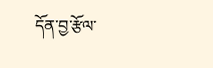དོན་བྱ་རྩོལ་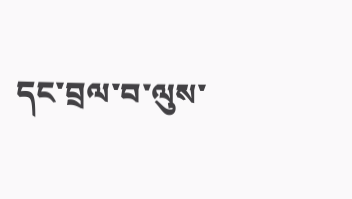དང་བྲལ་བ་ལུས་